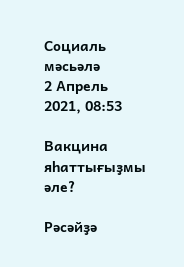Социаль мәсьәлә
2 Апрель 2021, 08:53

Вакцина яһаттығыҙмы әле?

Рәсәйҙә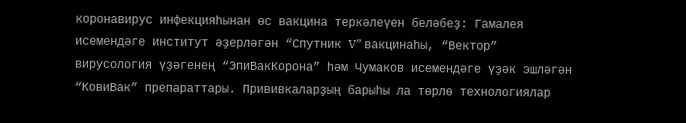коронавирус инфекцияһынан өс вакцина теркәлеүен беләбеҙ: Гамалея исемендәге институт әҙерләгән “Спутник V” вакцинаһы, “Вектор” вирусология үҙәгенең “ЭпиВакКорона” һәм Чумаков исемендәге үҙәк эшләгән “КовиВак” препараттары. Прививкаларҙың барыһы ла төрлө технологиялар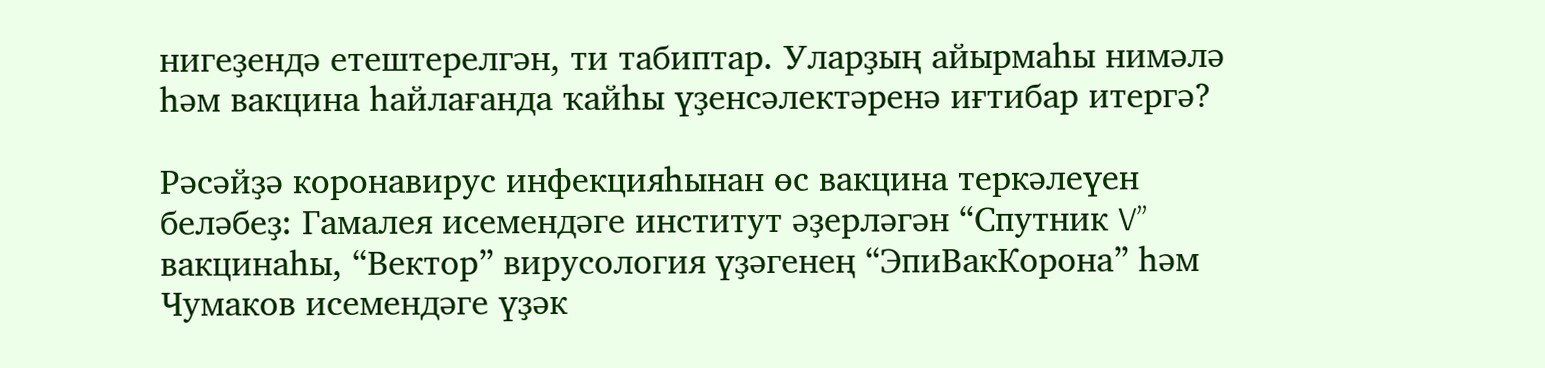нигеҙендә етештерелгән, ти табиптар. Уларҙың айырмаһы нимәлә һәм вакцина һайлағанда ҡайһы үҙенсәлектәренә иғтибар итергә?

Рәсәйҙә коронавирус инфекцияһынан өс вакцина теркәлеүен беләбеҙ: Гамалея исемендәге институт әҙерләгән “Спутник V” вакцинаһы, “Вектор” вирусология үҙәгенең “ЭпиВакКорона” һәм Чумаков исемендәге үҙәк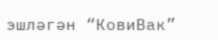эшләгән “КовиВак”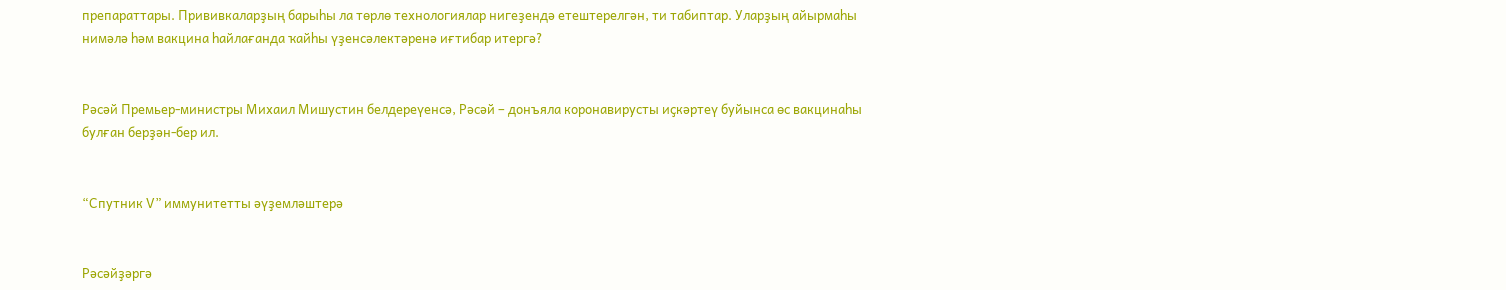препараттары. Прививкаларҙың барыһы ла төрлө технологиялар нигеҙендә етештерелгән, ти табиптар. Уларҙың айырмаһы нимәлә һәм вакцина һайлағанда ҡайһы үҙенсәлектәренә иғтибар итергә?


Рәсәй Премьер-министры Михаил Мишустин белдереүенсә, Рәсәй – донъяла коронавирусты иҫкәртеү буйынса өс вакцинаһы булған берҙән-бер ил.


“Спутник V” иммунитетты әүҙемләштерә


Рәсәйҙәргә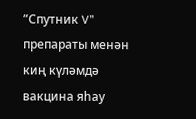”Спутник V” препараты менән киң күләмдә вакцина яһау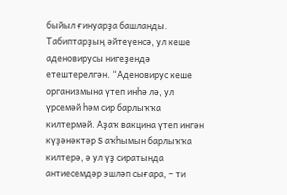быйыл ғинуарҙа башланды. Табиптарҙың әйтеүенсә, ул кеше аденовирусы нигеҙендә етештерелгән. “Аденовирус кеше организмына үтеп инһә лә, ул үрсемәй һәм сир барлыҡҡа килтермәй. Аҙаҡ вакцина үтеп ингән күҙәнәктәр S аҡһымын барлыҡҡа килтерә, ә ул үҙ сиратында антиесемдәр эшләп сығара, – ти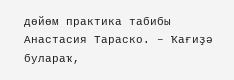дөйөм практика табибы Анастасия Тараско. – Ҡағиҙә булараҡ,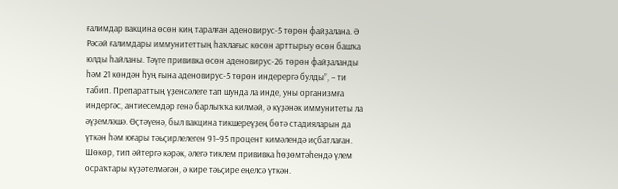ғалимдар вакцина өсөн киң таралған аденовирус-5 төрөн файҙалана. Ә Рәсәй ғалимдары иммунитеттың һаҡлағыс көсөн арттырыу өсөн башҡа юлды һайланы. Тәүге прививка өсөн аденовирус-26 төрөн файҙаланды һәм 21 көндән һуң ғына аденовирус-5 төрөн индерергә булды”, – ти табип. Препараттың үҙенсәлеге тап шунда ла инде, уны организмға индергәс, антиесемдәр генә барлыҡҡа килмәй, ә күҙәнәк иммунитеты ла әүҙемләшә. Өҫтәүенә, был вакцина тикшереүҙең бөтә стадияларын да үткән һәм юғары тәьҫирлелеген 91–95 процент кимәлендә иҫбатлаған. Шөкөр, тип әйтергә кәрәк, әлегә тиклем прививка һөҙөмтәһендә үлем осраҡтары күҙәтелмәгән, ә кире тәьҫире еңелсә үткән.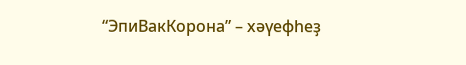“ЭпиВакКорона” – хәүефһеҙ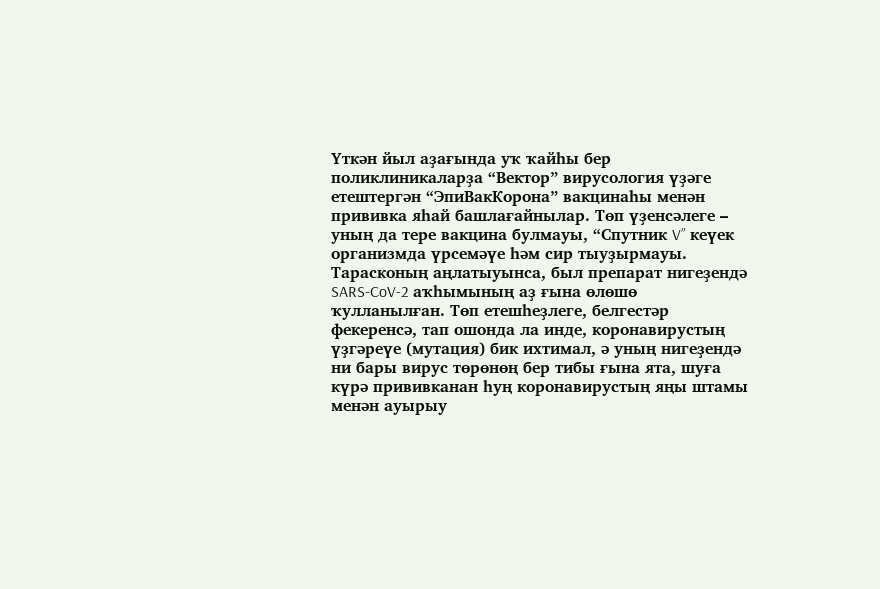Үткән йыл аҙағында уҡ ҡайһы бер поликлиникаларҙа “Вектор” вирусология үҙәге етештергән “ЭпиВакКорона” вакцинаһы менән прививка яһай башлағайнылар. Төп үҙенсәлеге – уның да тере вакцина булмауы, “Спутник V” кеүек организмда үрсемәүе һәм сир тыуҙырмауы. Тарасконың аңлатыуынса, был препарат нигеҙендә SARS-CoV-2 аҡһымының аҙ ғына өлөшө ҡулланылған. Төп етешһеҙлеге, белгестәр фекеренсә, тап ошонда ла инде, коронавирустың үҙгәреүе (мутация) бик ихтимал, ә уның нигеҙендә ни бары вирус төрөнөң бер тибы ғына ята, шуға күрә прививканан һуң коронавирустың яңы штамы менән ауырыу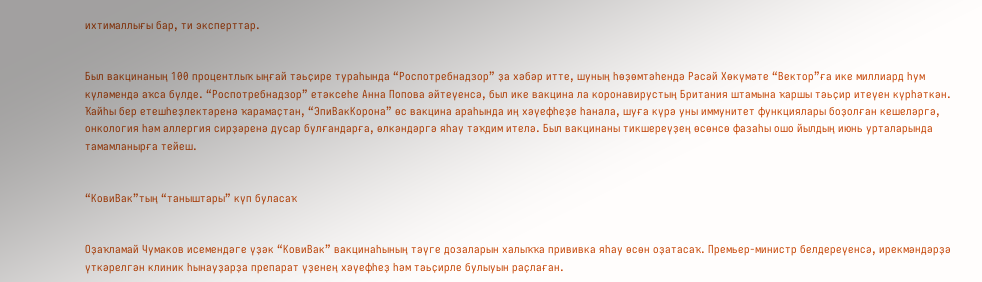ихтималлығы бар, ти эксперттар.


Был вакцинаның 100 процентлыҡ ыңғай тәьҫире тураһында “Роспотребнадзор” ҙа хәбәр итте, шуның һөҙөмтәһендә Рәсәй Хөкүмәте “Вектор”ға ике миллиард һум күләмендә аҡса бүлде. “Роспотребнадзор” етәксеһе Анна Попова әйтеүенсә, был ике вакцина ла коронавирустың Британия штамына ҡаршы тәьҫир итеүен күрһәткән. Ҡайһы бер етешһеҙлектәренә ҡарамаҫтан, “ЭпиВакКорона” өс вакцина араһында иң хәүефһеҙе һанала, шуға күрә уны иммунитет функциялары боҙолған кешеләргә, онкология һәм аллергия сирҙәренә дусар булғандарға, өлкәндәргә яһау тәҡдим ителә. Был вакцинаны тикшереүҙең өсөнсө фазаһы ошо йылдың июнь урталарында тамамланырға тейеш.


“КовиВак”тың “таныштары” күп буласаҡ


Оҙаҡламай Чумаков исемендәге үҙәк “КовиВак” вакцинаһының тәүге дозаларын халыҡҡа прививка яһау өсөн оҙатасаҡ. Премьер-министр белдереүенсә, ирекмәндәрҙә үткәрелгән клиник һынауҙарҙа препарат үҙенең хәүефһеҙ һәм тәьҫирле булыуын раҫлаған.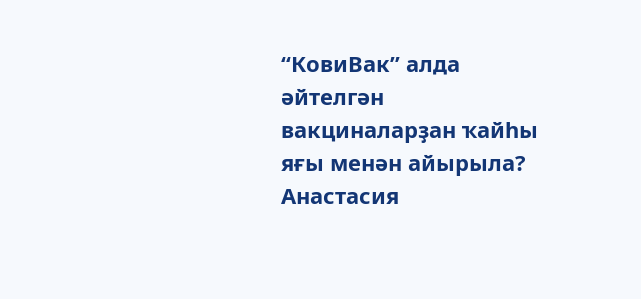“КовиВак” алда әйтелгән вакциналарҙан ҡайһы яғы менән айырыла? Анастасия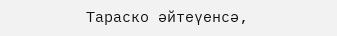Тараско әйтеүенсә,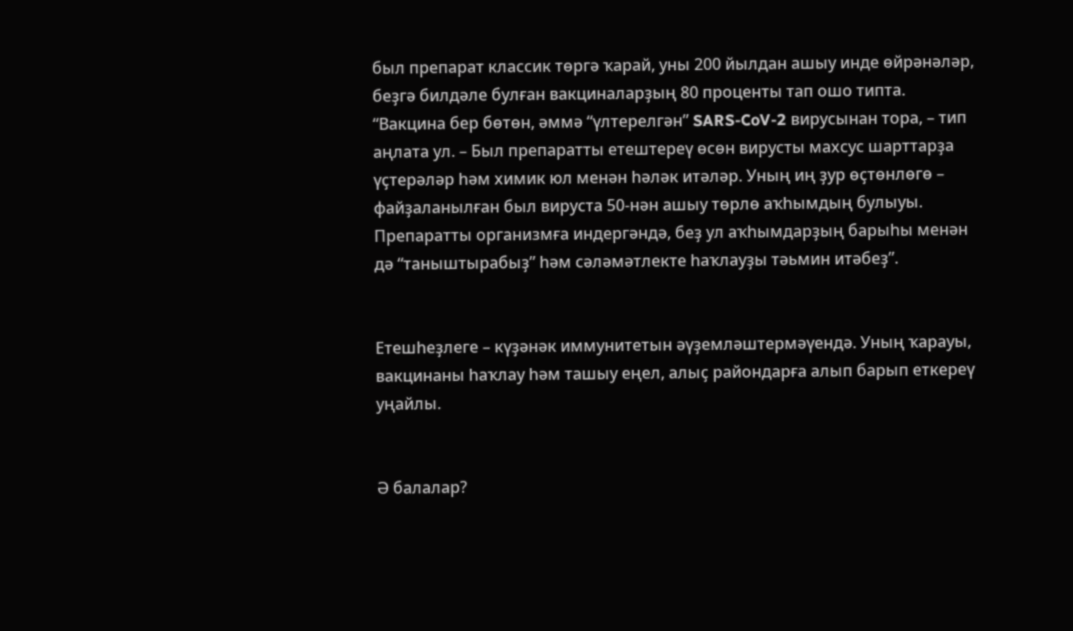был препарат классик төргә ҡарай, уны 200 йылдан ашыу инде өйрәнәләр, беҙгә билдәле булған вакциналарҙың 80 проценты тап ошо типта. “Вакцина бер бөтөн, әммә “үлтерелгән” SARS-CoV-2 вирусынан тора, – тип аңлата ул. – Был препаратты етештереү өсөн вирусты махсус шарттарҙа үҫтерәләр һәм химик юл менән һәләк итәләр. Уның иң ҙур өҫтөнлөгө – файҙаланылған был вируста 50-нән ашыу төрлө аҡһымдың булыуы. Препаратты организмға индергәндә, беҙ ул аҡһымдарҙың барыһы менән дә “таныштырабыҙ” һәм сәләмәтлекте һаҡлауҙы тәьмин итәбеҙ”.


Етешһеҙлеге – күҙәнәк иммунитетын әүҙемләштермәүендә. Уның ҡарауы, вакцинаны һаҡлау һәм ташыу еңел, алыҫ райондарға алып барып еткереү уңайлы.


Ә балалар?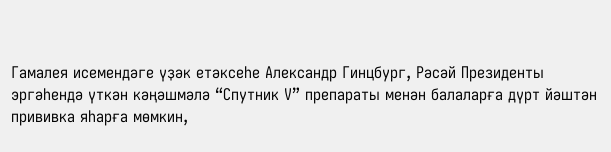Гамалея исемендәге үҙәк етәксеһе Александр Гинцбург, Рәсәй Президенты эргәһендә үткән кәңәшмәлә “Спутник V” препараты менән балаларға дүрт йәштән прививка яһарға мөмкин,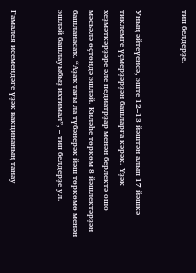тип белдерҙе.


Уның әйтеүенсә, эште 12–13 йәштән алып 17 йәшкә тиклемге үҫмерҙәрҙән башларға кәрәк. Үҙәк хеҙмәткәрҙәре әле педиатрҙар менән берлектә ошо мәсьәлә өҫтөндә эшләй. Киләһе төркөм 8 йәшлектәрҙән башланасаҡ. “Аҙаҡ тағы ла түбәнерәк йәш төркөмө менән эшләй башлауыбыҙ ихтимал”, – тип белдерҙе ул.


Гамалея исемендәге үҙәк вакцинаның танау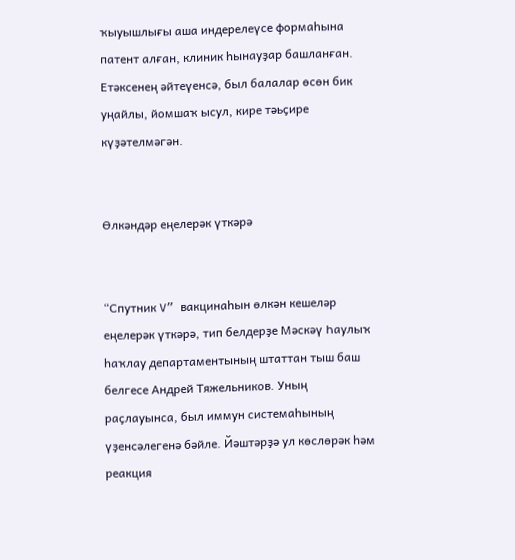ҡыуышлығы аша индерелеүсе формаһына патент алған, клиник һынауҙар башланған. Етәксенең әйтеүенсә, был балалар өсөн бик уңайлы, йомшаҡ ысул, кире тәьҫире күҙәтелмәгән.


Өлкәндәр еңелерәк үткәрә


“Спутник V” вакцинаһын өлкән кешеләр еңелерәк үткәрә, тип белдерҙе Мәскәү Һаулыҡ һаҡлау департаментының штаттан тыш баш белгесе Андрей Тяжельников. Уның раҫлауынса, был иммун системаһының үҙенсәлегенә бәйле. Йәштәрҙә ул көслөрәк һәм реакция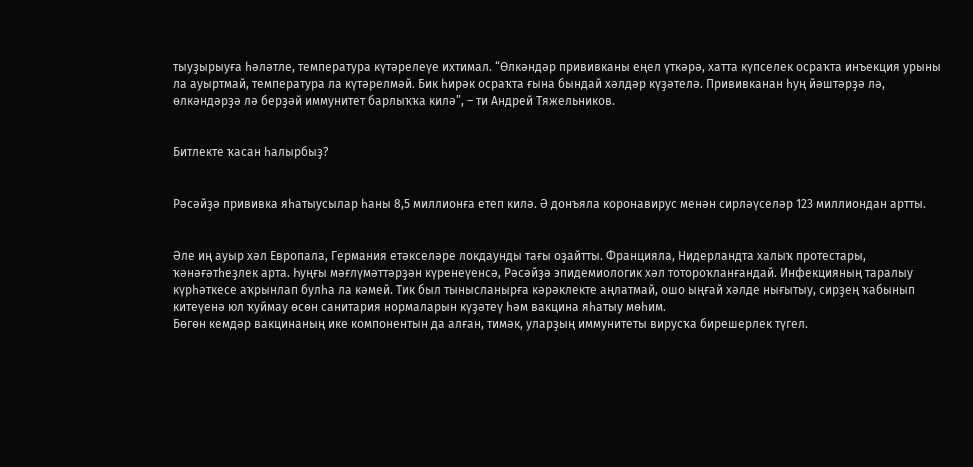тыуҙырыуға һәләтле, температура күтәрелеүе ихтимал. “Өлкәндәр прививканы еңел үткәрә, хатта күпселек осраҡта инъекция урыны ла ауыртмай, температура ла күтәрелмәй. Бик һирәк осраҡта ғына бындай хәлдәр күҙәтелә. Прививканан һуң йәштәрҙә лә, өлкәндәрҙә лә берҙәй иммунитет барлыҡҡа килә”, – ти Андрей Тяжельников.


Битлекте ҡасан һалырбыҙ?


Рәсәйҙә прививка яһатыусылар һаны 8,5 миллионға етеп килә. Ә донъяла коронавирус менән сирләүселәр 123 миллиондан артты.


Әле иң ауыр хәл Европала, Германия етәкселәре локдаунды тағы оҙайтты. Францияла, Нидерландта халыҡ протестары, ҡәнәғәтһеҙлек арта. Һуңғы мәғлүмәттәрҙән күренеүенсә, Рәсәйҙә эпидемиологик хәл тотороҡланғандай. Инфекцияның таралыу күрһәткесе аҡрынлап булһа ла кәмей. Тик был тынысланырға кәрәклекте аңлатмай, ошо ыңғай хәлде нығытыу, сирҙең ҡабынып китеүенә юл ҡуймау өсөн санитария нормаларын күҙәтеү һәм вакцина яһатыу мөһим.
Бөгөн кемдәр вакцинаның ике компонентын да алған, тимәк, уларҙың иммунитеты вирусҡа бирешерлек түгел.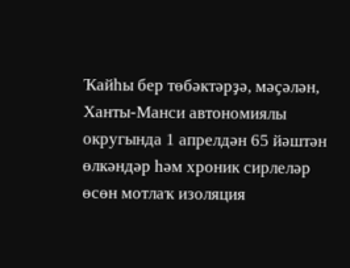Ҡайһы бер төбәктәрҙә, мәҫәлән, Ханты-Манси автономиялы округында 1 апрелдән 65 йәштән өлкәндәр һәм хроник сирлеләр өсөн мотлаҡ изоляция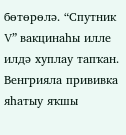бөтөрөлә. “Спутник V” вакцинаһы илле илдә хуплау тапҡан. Венгрияла прививка яһатыу яҡшы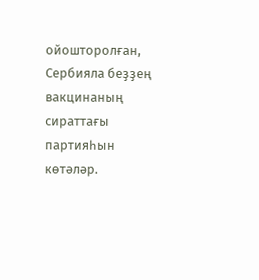ойошторолған, Сербияла беҙҙең вакцинаның сираттағы партияһын көтәләр.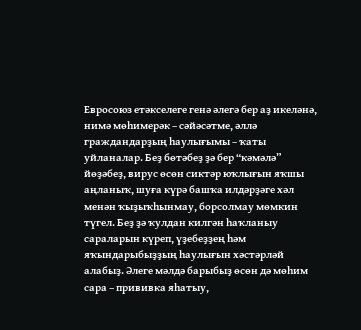Евросоюз етәкселеге генә әлегә бер аҙ икеләнә, нимә мөһимерәк – сәйәсәтме, әллә граждандарҙың һаулығымы – ҡаты уйланалар. Беҙ бөтәбеҙ ҙә бер “кәмәлә” йөҙәбеҙ, вирус өсөн сиктәр юҡлығын яҡшы аңланыҡ, шуға күрә башҡа илдәрҙәге хәл менән ҡыҙыҡһынмау, борсолмау мөмкин түгел. Беҙ ҙә ҡулдан килгән һаҡланыу сараларын күреп, үҙебеҙҙең һәм яҡындарыбыҙҙың һаулығын хәстәрләй алабыҙ. Әлеге мәлдә барыбыҙ өсөн дә мөһим сара – прививка яһатыу,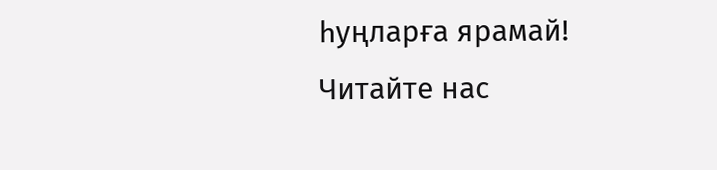һуңларға ярамай!
Читайте нас